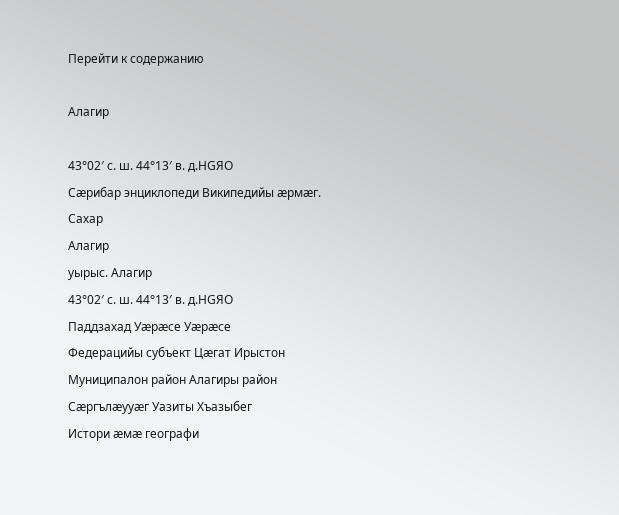Перейти к содержанию

Алагир

43°02′ с. ш. 44°13′ в. д.HGЯO
Сæрибар энциклопеди Википедийы æрмæг.
Сахар
Алагир
уырыс. Алагир
43°02′ с. ш. 44°13′ в. д.HGЯO
Паддзахад Уæрæсе Уæрæсе
Федерацийы субъект Цæгат Ирыстон
Муниципалон район Алагиры район
Сæргълæууæг Уазиты Хъазыбег
Истори æмæ географи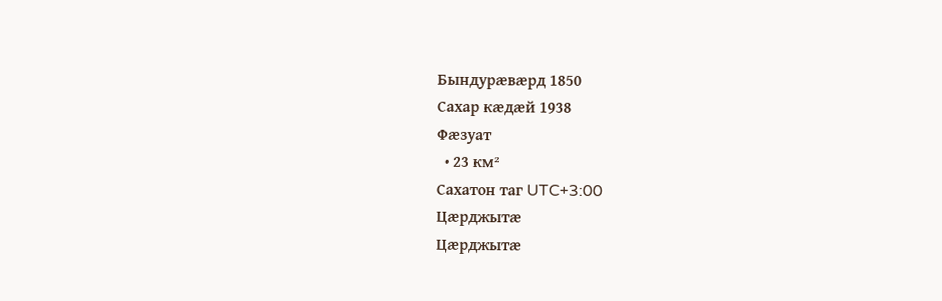Бындурæвæрд 1850
Сахар кæдæй 1938
Фæзуат
  • 23 км²
Сахатон таг UTC+3:00
Цæрджытæ
Цæрджытæ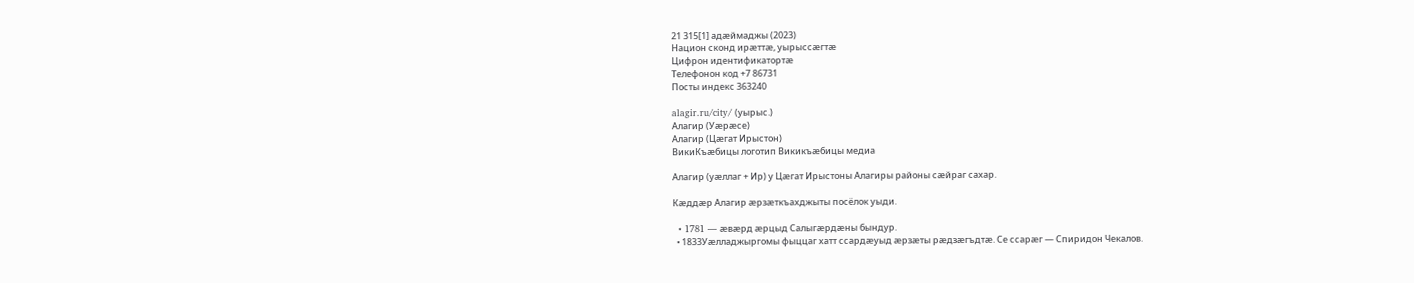21 315[1] адæймаджы (2023)
Национ сконд ирæттæ, уырыссæгтæ
Цифрон идентификатортæ
Телефонон код +7 86731
Посты индекс 363240

alagir.ru/city/ (уырыс.)
Алагир (Уæрæсе)
Алагир (Цæгат Ирыстон)
ВикиКъæбицы логотип Викикъæбицы медиа

Алагир (уæллаг + Ир) у Цæгат Ирыстоны Алагиры районы сæйраг сахар.

Кæддæр Алагир æрзæткъахджыты посёлок уыди.

  • 1781 — æвæрд æрцыд Салыгæрдæны бындур.
  • 1833Уæлладжыргомы фыццаг хатт ссардæуыд æрзæты рæдзæгъдтæ. Се ссарæг — Спиридон Чекалов.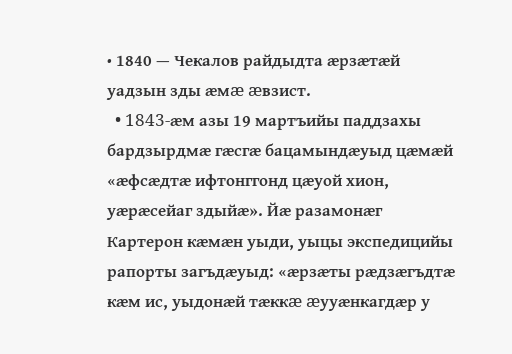• 1840 — Чекалов райдыдта æрзæтæй уадзын зды æмæ æвзист.
  • 1843-æм азы 19 мартъийы паддзахы бардзырдмæ гæсгæ бацамындæуыд цæмæй «æфсæдтæ ифтонггонд цæуой хион, уæрæсейаг здыйæ». Йæ разамонæг Картерон кæмæн уыди, уыцы экспедицийы рапорты загъдæуыд: «æрзæты рæдзæгъдтæ кæм ис, уыдонæй тæккæ æууæнкагдæр у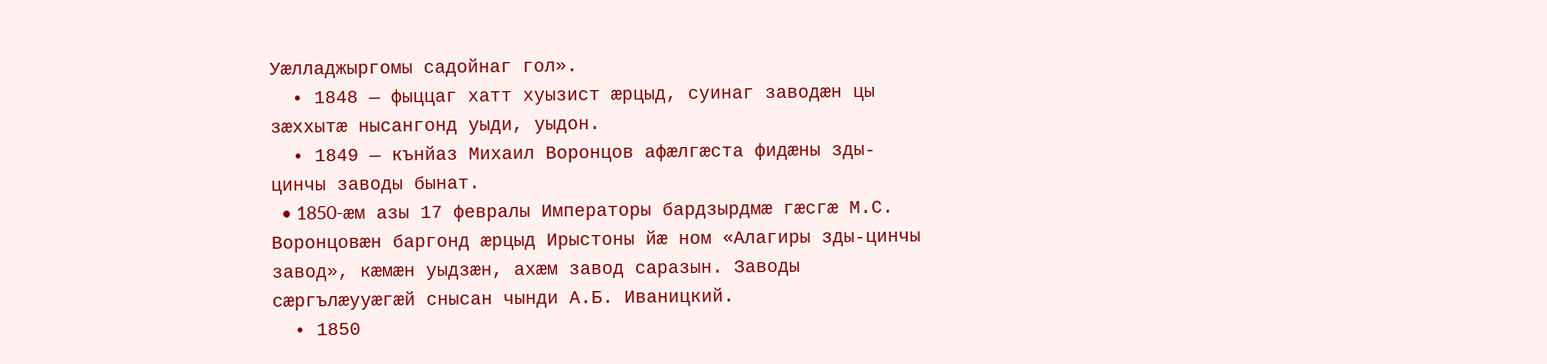Уæлладжыргомы садойнаг гол».
  • 1848 — фыццаг хатт хуызист æрцыд, суинаг заводæн цы зæххытæ нысангонд уыди, уыдон.
  • 1849 — кънйаз Михаил Воронцов афæлгæста фидæны зды-цинчы заводы бынат.
  • 1850-æм азы 17 февралы Императоры бардзырдмæ гæсгæ М.С. Воронцовæн баргонд æрцыд Ирыстоны йæ ном «Алагиры зды-цинчы завод», кæмæн уыдзæн, ахæм завод саразын. Заводы сæргълæууæгæй снысан чынди А.Б. Иваницкий.
  • 1850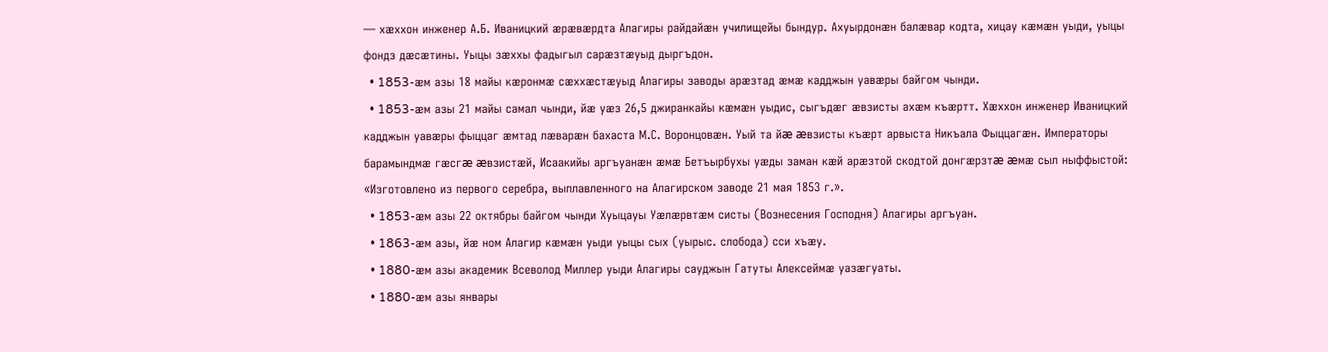— хæххон инженер А.Б. Иваницкий æрæвæрдта Алагиры райдайæн училищейы бындур. Ахуырдонæн балæвар кодта, хицау кæмæн уыди, уыцы фондз дæсæтины. Уыцы зæххы фадыгыл сарæзтæуыд дыргъдон.
  • 1853-æм азы 18 майы кæронмæ сæххæстæуыд Алагиры заводы арæзтад æмæ кадджын уавæры байгом чынди.
  • 1853-æм азы 21 майы самал чынди, йæ уæз 26,5 джиранкайы кæмæн уыдис, сыгъдæг æвзисты ахæм къæртт. Хæххон инженер Иваницкий кадджын уавæры фыццаг æмтад лæварæн бахаста М.С. Воронцовæн. Уый та йæ æвзисты къæрт арвыста Никъала Фыццагæн. Императоры барамындмæ гæсгæ æвзистæй, Исаакийы аргъуанæн æмæ Бетъырбухы уæды заман кæй арæзтой скодтой донгæрзтæ æмæ сыл ныффыстой: «Изготовлено из первого серебра, выплавленного на Алагирском заводе 21 мая 1853 г.».
  • 1853-æм азы 22 октябры байгом чынди Хуыцауы Уæлæрвтæм систы (Вознесения Господня) Алагиры аргъуан.
  • 1863-æм азы, йæ ном Алагир кæмæн уыди уыцы сых (уырыс. слобода) сси хъæу.
  • 1880-æм азы академик Всеволод Миллер уыди Алагиры сауджын Гатуты Алексеймæ уазæгуаты.
  • 1880-æм азы январы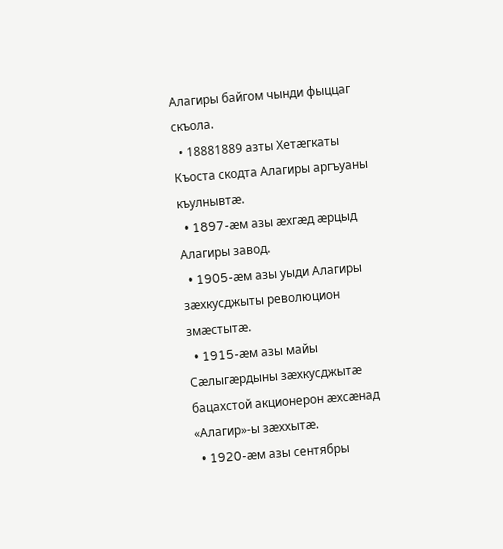Алагиры байгом чынди фыццаг скъола.
  • 18881889 азты Хетæгкаты Къоста скодта Алагиры аргъуаны къулнывтæ.
  • 1897-æм азы æхгæд æрцыд Алагиры завод.
  • 1905-æм азы уыди Алагиры зæхкусджыты революцион змæстытæ.
  • 1915-æм азы майы Сæлыгæрдыны зæхкусджытæ бацахстой акционерон æхсæнад «Алагир»-ы зæххытæ.
  • 1920-æм азы сентябры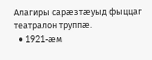Алагиры сарæзтæуыд фыццаг театралон труппæ.
  • 1921-æм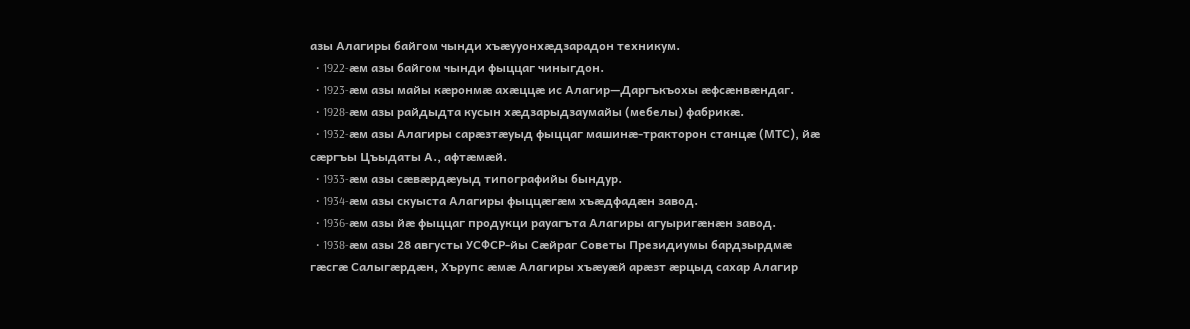азы Алагиры байгом чынди хъæууонхæдзарадон техникум.
  • 1922-æм азы байгом чынди фыццаг чиныгдон.
  • 1923-æм азы майы кæронмæ ахæццæ ис Алагир—Даргъкъохы æфсæнвæндаг.
  • 1928-æм азы райдыдта кусын хæдзарыдзаумайы (мебелы) фабрикæ.
  • 1932-æм азы Алагиры сарæзтæуыд фыццаг машинæ-тракторон станцæ (МТС), йæ сæргъы Цъыдаты А., афтæмæй.
  • 1933-æм азы сæвæрдæуыд типографийы бындур.
  • 1934-æм азы скуыста Алагиры фыццæгæм хъæдфадæн завод.
  • 1936-æм азы йæ фыццаг продукци рауагъта Алагиры агуыригæнæн завод.
  • 1938-æм азы 28 августы УСФСР-йы Сæйраг Советы Президиумы бардзырдмæ гæсгæ Салыгæрдæн, Хърупс æмæ Алагиры хъæуæй арæзт æрцыд сахар Алагир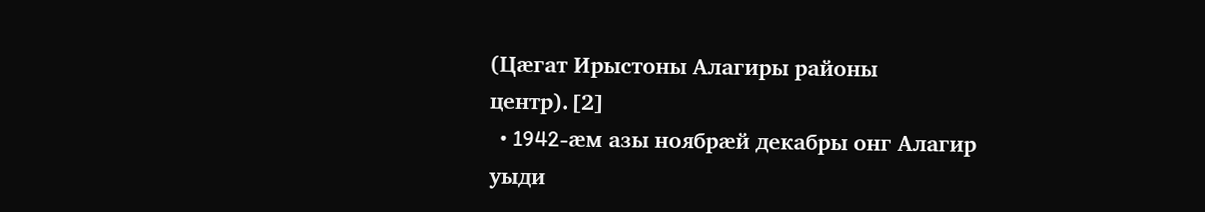(Цæгат Ирыстоны Алагиры районы центр).[2]
  • 1942-æм азы ноябрæй декабры онг Алагир уыди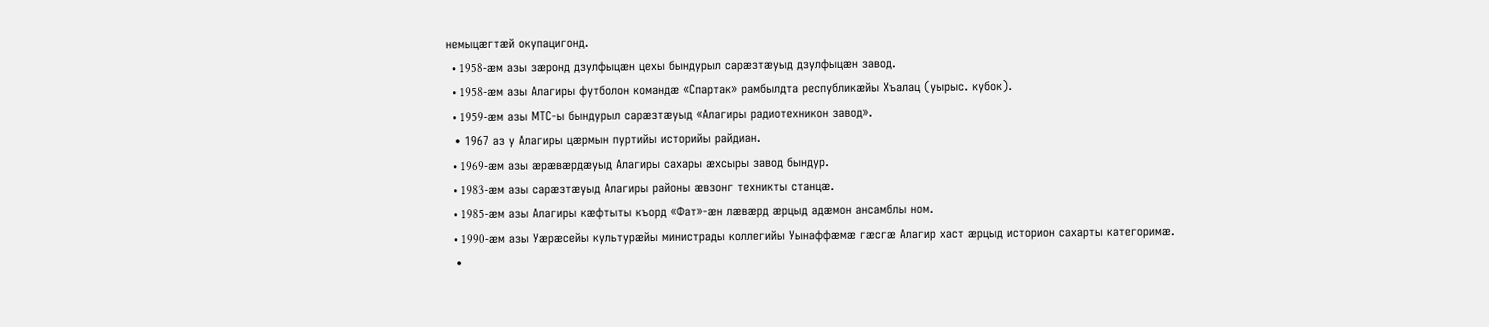немыцæгтæй окупацигонд.
  • 1958-æм азы зæронд дзулфыцæн цехы бындурыл сарæзтæуыд дзулфыцæн завод.
  • 1958-æм азы Алагиры футболон командæ «Спартак» рамбылдта республикæйы Хъалац (уырыс. кубок).
  • 1959-æм азы МТС-ы бындурыл сарæзтæуыд «Алагиры радиотехникон завод».
  • 1967 аз у Алагиры цæрмын пуртийы историйы райдиан.
  • 1969-æм азы æрæвæрдæуыд Алагиры сахары æхсыры завод бындур.
  • 1983-æм азы сарæзтæуыд Алагиры районы æвзонг техникты станцæ.
  • 1985-æм азы Алагиры кæфтыты къорд «Фат»-æн лæвæрд æрцыд адæмон ансамблы ном.
  • 1990-æм азы Уæрæсейы культурæйы министрады коллегийы Уынаффæмæ гæсгæ Алагир хаст æрцыд историон сахарты категоримæ.
  •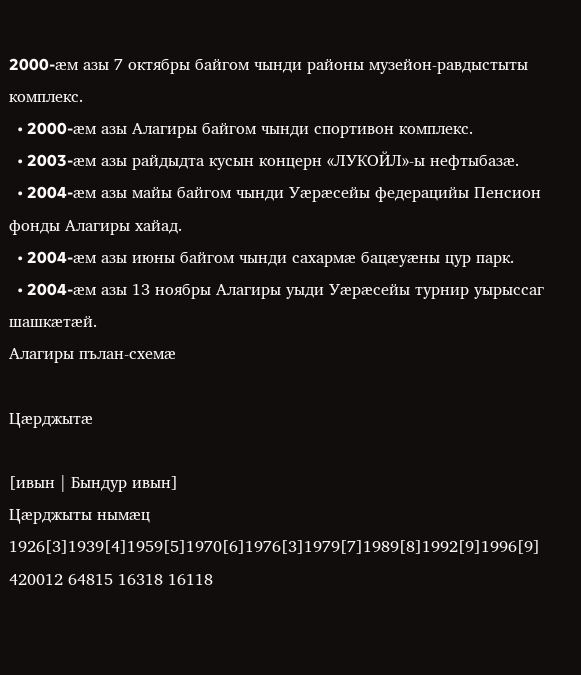2000-æм азы 7 октябры байгом чынди районы музейон-равдыстыты комплекс.
  • 2000-æм азы Алагиры байгом чынди спортивон комплекс.
  • 2003-æм азы райдыдта кусын концерн «ЛУКОЙЛ»-ы нефтыбазæ.
  • 2004-æм азы майы байгом чынди Уæрæсейы федерацийы Пенсион фонды Алагиры хайад.
  • 2004-æм азы июны байгом чынди сахармæ бацæуæны цур парк.
  • 2004-æм азы 13 ноябры Алагиры уыди Уæрæсейы турнир уырыссаг шашкæтæй.
Алагиры пълан-схемæ

Цæрджытæ

[ивын | Бындур ивын]
Цæрджыты нымæц
1926[3]1939[4]1959[5]1970[6]1976[3]1979[7]1989[8]1992[9]1996[9]
420012 64815 16318 16118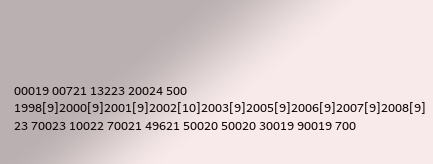00019 00721 13223 20024 500
1998[9]2000[9]2001[9]2002[10]2003[9]2005[9]2006[9]2007[9]2008[9]
23 70023 10022 70021 49621 50020 50020 30019 90019 700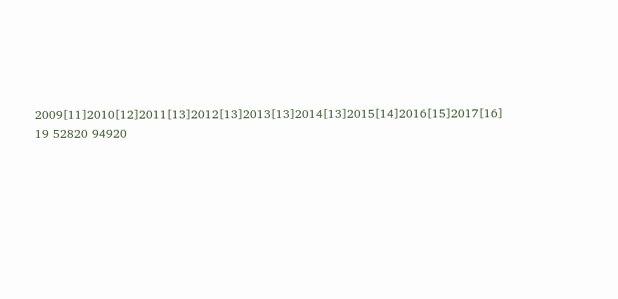2009[11]2010[12]2011[13]2012[13]2013[13]2014[13]2015[14]2016[15]2017[16]
19 52820 94920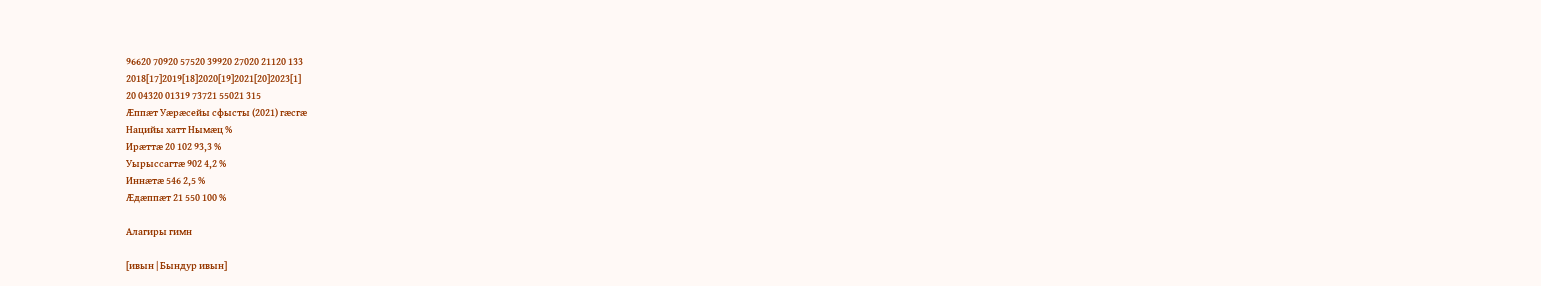96620 70920 57520 39920 27020 21120 133
2018[17]2019[18]2020[19]2021[20]2023[1]
20 04320 01319 73721 55021 315
Æппæт Уæрæсейы сфысты (2021) гæсгæ
Нацийы хатт Нымæц %
Ирæттæ 20 102 93,3 %
Уырыссагтæ 902 4,2 %
Иннæтæ 546 2,5 %
Æдæппæт 21 550 100 %

Алагиры гимн

[ивын | Бындур ивын]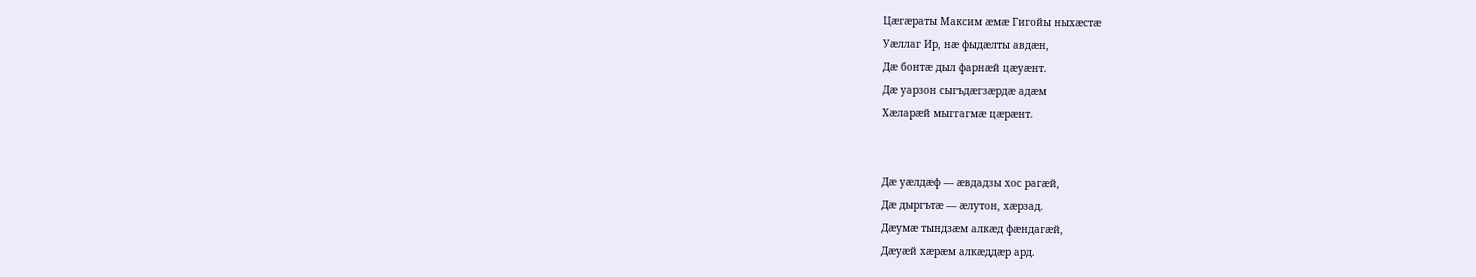Цæгæраты Максим æмæ Гигойы ныхæстæ
Уæллаг Ир, нæ фыдæлты авдæн,
Дæ бонтæ дыл фарнæй цæуæнт.
Дæ уарзон сыгъдæгзæрдæ адæм
Хæларæй мыггагмæ цæрæнт.


Дæ уæлдæф — æвдадзы хос рагæй,
Дæ дыргътæ — æлутон, хæрзад.
Дæумæ тындзæм алкæд фæндагæй,
Дæуæй хæрæм алкæддæр ард.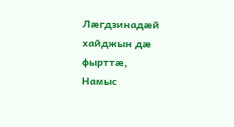Лæгдзинадæй хайджын дæ фырттæ,
Намыс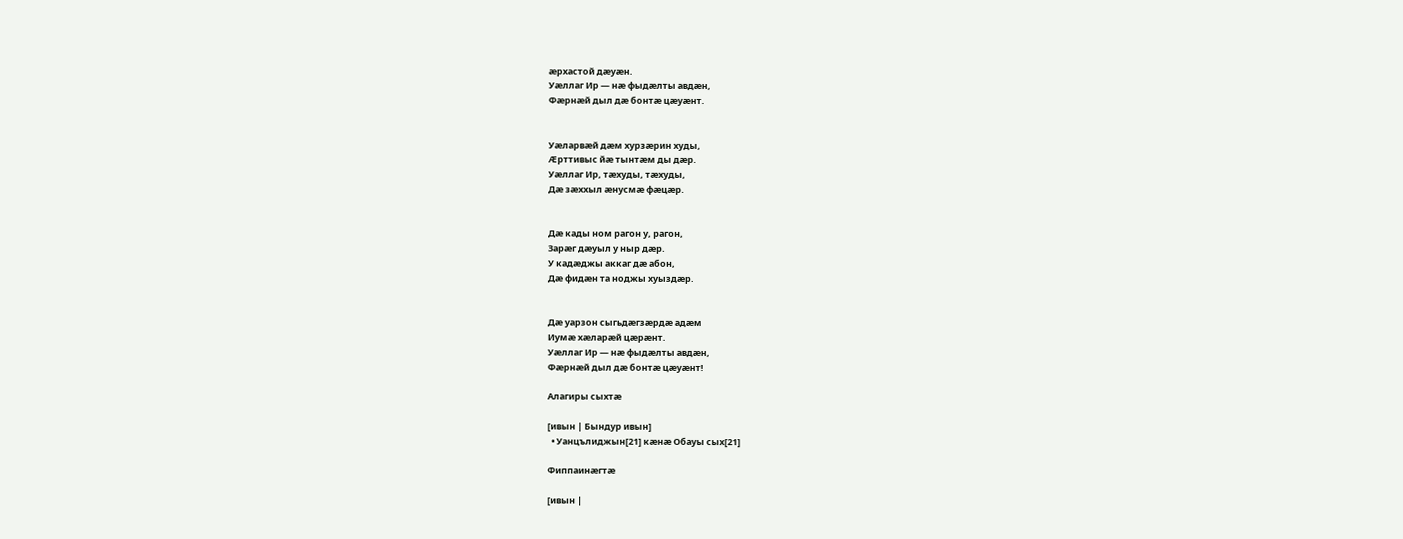æрхастой дæуæн.
Уæллаг Ир — нæ фыдæлты авдæн,
Фæрнæй дыл дæ бонтæ цæуæнт.


Уæларвæй дæм хурзæрин худы,
Æрттивыс йæ тынтæм ды дæр.
Уæллаг Ир, тæхуды, тæхуды,
Дæ зæххыл æнусмæ фæцæр.


Дæ кады ном рагон у, рагон,
Зарæг дæуыл у ныр дæр.
У кадæджы аккаг дæ абон,
Дæ фидæн та ноджы хуыздæр.


Дæ уарзон сыгьдæгзæрдæ адæм
Иумæ хæларæй цæрæнт.
Уæллаг Ир — нæ фыдæлты авдæн,
Фæрнæй дыл дæ бонтæ цæуæнт!

Алагиры сыхтæ

[ивын | Бындур ивын]
  • Уанцълиджын[21] кæнæ Обауы сых[21]

Фиппаинæгтæ

[ивын |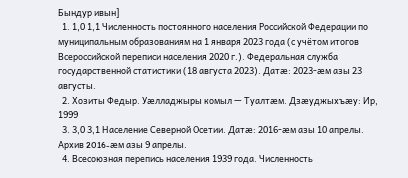Бындур ивын]
  1. 1,0 1,1 Численность постоянного населения Российской Федерации по муниципальным образованиям на 1 января 2023 года (с учётом итогов Всероссийской переписи населения 2020 г.). Федеральная служба государственной статистики (18 августа 2023). Датæ: 2023-æм азы 23 августы.
  2. Хозиты Федыр. Уæлладжыры комыл — Туалтæм. Дзæуджыхъæу: Ир, 1999
  3. 3,0 3,1 Население Северной Осетии. Датæ: 2016-æм азы 10 апрелы. Архив 2016-æм азы 9 апрелы.
  4. Всесоюзная перепись населения 1939 года. Численность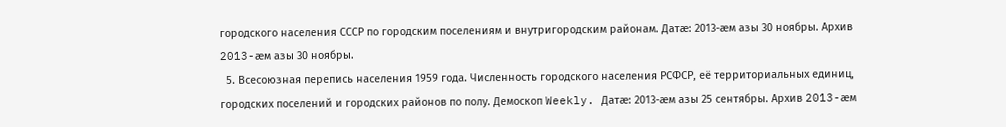городского населения СССР по городским поселениям и внутригородским районам. Датæ: 2013-æм азы 30 ноябры. Архив 2013-æм азы 30 ноябры.
  5. Всесоюзная перепись населения 1959 года. Численность городского населения РСФСР, её территориальных единиц, городских поселений и городских районов по полу. Демоскоп Weekly. Датæ: 2013-æм азы 25 сентябры. Архив 2013-æм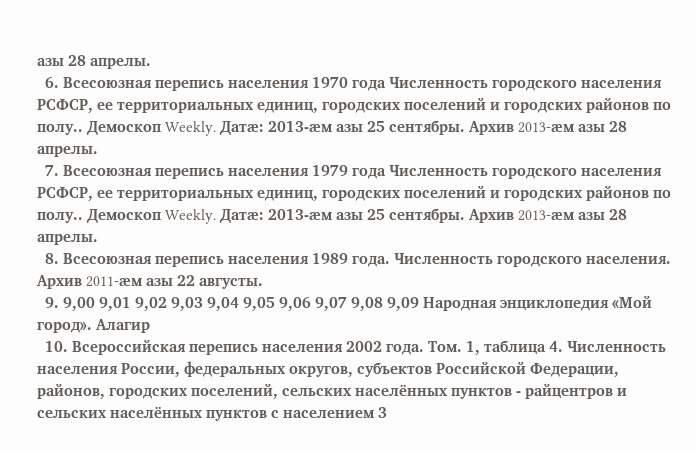азы 28 апрелы.
  6. Всесоюзная перепись населения 1970 года Численность городского населения РСФСР, ее территориальных единиц, городских поселений и городских районов по полу.. Демоскоп Weekly. Датæ: 2013-æм азы 25 сентябры. Архив 2013-æм азы 28 апрелы.
  7. Всесоюзная перепись населения 1979 года Численность городского населения РСФСР, ее территориальных единиц, городских поселений и городских районов по полу.. Демоскоп Weekly. Датæ: 2013-æм азы 25 сентябры. Архив 2013-æм азы 28 апрелы.
  8. Всесоюзная перепись населения 1989 года. Численность городского населения. Архив 2011-æм азы 22 августы.
  9. 9,00 9,01 9,02 9,03 9,04 9,05 9,06 9,07 9,08 9,09 Народная энциклопедия «Мой город». Алагир
  10. Всероссийская перепись населения 2002 года. Том. 1, таблица 4. Численность населения России, федеральных округов, субъектов Российской Федерации, районов, городских поселений, сельских населённых пунктов - райцентров и сельских населённых пунктов с населением 3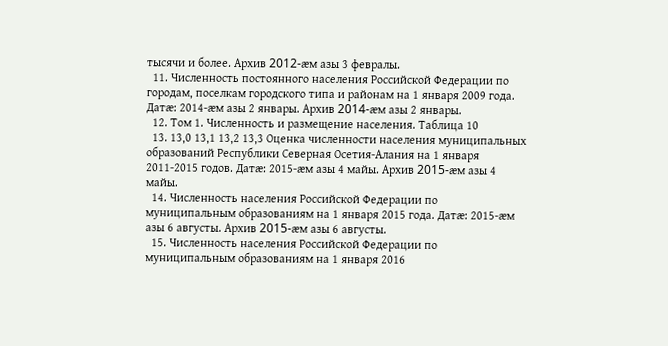тысячи и более. Архив 2012-æм азы 3 февралы.
  11. Численность постоянного населения Российской Федерации по городам, поселкам городского типа и районам на 1 января 2009 года. Датæ: 2014-æм азы 2 январы. Архив 2014-æм азы 2 январы.
  12. Том 1. Численность и размещение населения. Таблица 10
  13. 13,0 13,1 13,2 13,3 Оценка численности населения муниципальных образований Республики Северная Осетия-Алания на 1 января 2011-2015 годов. Датæ: 2015-æм азы 4 майы. Архив 2015-æм азы 4 майы.
  14. Численность населения Российской Федерации по муниципальным образованиям на 1 января 2015 года. Датæ: 2015-æм азы 6 августы. Архив 2015-æм азы 6 августы.
  15. Численность населения Российской Федерации по муниципальным образованиям на 1 января 2016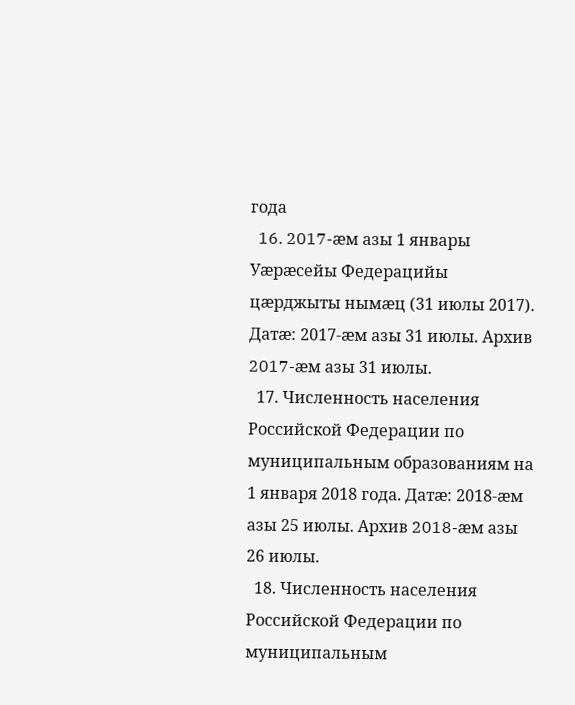года
  16. 2017-æм азы 1 январы Уæрæсейы Федерацийы цæрджыты нымæц (31 июлы 2017). Датæ: 2017-æм азы 31 июлы. Архив 2017-æм азы 31 июлы.
  17. Численность населения Российской Федерации по муниципальным образованиям на 1 января 2018 года. Датæ: 2018-æм азы 25 июлы. Архив 2018-æм азы 26 июлы.
  18. Численность населения Российской Федерации по муниципальным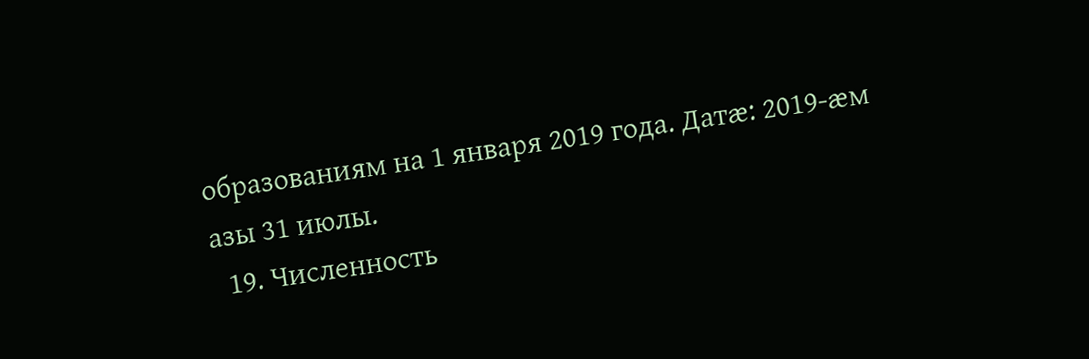образованиям на 1 января 2019 года. Датæ: 2019-æм азы 31 июлы.
  19. Численность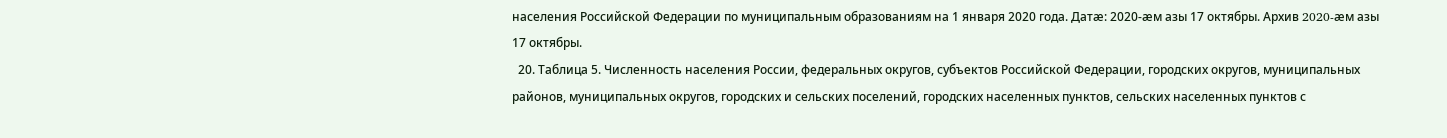населения Российской Федерации по муниципальным образованиям на 1 января 2020 года. Датæ: 2020-æм азы 17 октябры. Архив 2020-æм азы 17 октябры.
  20. Таблица 5. Численность населения России, федеральных округов, субъектов Российской Федерации, городских округов, муниципальных районов, муниципальных округов, городских и сельских поселений, городских населенных пунктов, сельских населенных пунктов с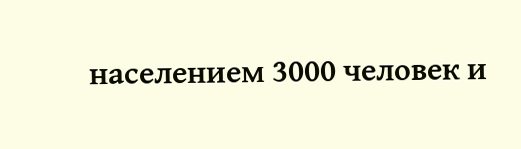населением 3000 человек и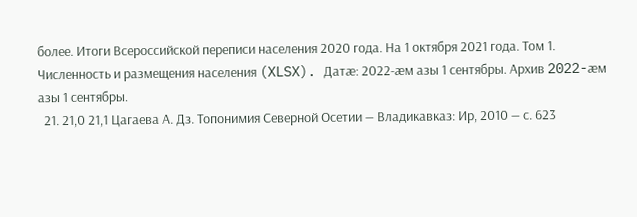более. Итоги Всероссийской переписи населения 2020 года. На 1 октября 2021 года. Том 1. Численность и размещения населения (XLSX). Датæ: 2022-æм азы 1 сентябры. Архив 2022-æм азы 1 сентябры.
  21. 21,0 21,1 Цагаева А. Дз. Топонимия Северной Осетии — Владикавказ: Ир, 2010 — с. 623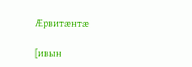Æрвитæнтæ

[ивын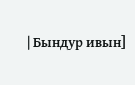| Бындур ивын]